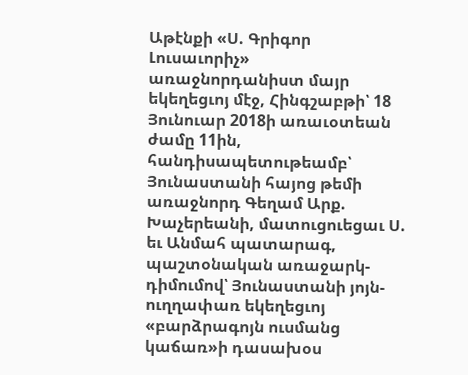Աթէնքի «Ս. Գրիգոր Լուսաւորիչ» առաջնորդանիստ մայր եկեղեցւոյ մէջ, Հինգշաբթի՝ 18 Յունուար 2018ի առաւօտեան ժամը 11ին, հանդիսապետութեամբ՝ Յունաստանի հայոց թեմի առաջնորդ Գեղամ Արք. Խաչերեանի, մատուցուեցաւ Ս. եւ Անմահ պատարագ, պաշտօնական առաջարկ-դիմումով՝ Յունաստանի յոյն-ուղղափառ եկեղեցւոյ «բարձրագոյն ուսմանց կաճառ»ի դասախօս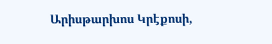Արիսթարխոս Կրէքոսի,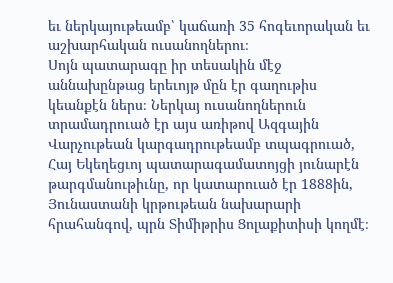եւ ներկայութեամբ՝ կաճառի 35 հոգեւորական եւ աշխարհական ուսանողներու։
Սոյն պատարագը իր տեսակին մէջ աննախընթաց երեւոյթ մըն էր գաղութիս կեանքէն ներս։ Ներկայ ուսանողներուն տրամադրուած էր այս առիթով Ազգային Վարչութեան կարգադրութեամբ տպագրուած, Հայ Եկեղեցւոյ պատարագամատոյցի յունարէն թարգմանութիւնը, որ կատարուած էր 1888ին, Յունաստանի կրթութեան նախարարի հրահանգով, պրն Տիմիթրիս Ցոլաքիտիսի կողմէ։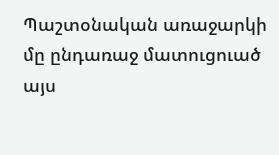Պաշտօնական առաջարկի մը ընդառաջ մատուցուած այս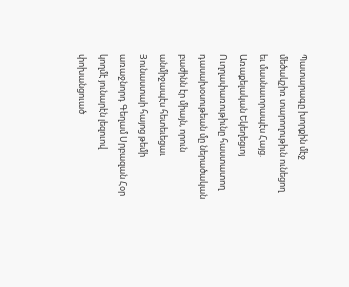Պատարագը խորքին մէջ մեծակշիռ տարողութիւն ունեցող եւ մասնաւորապէս Հայց. Առաքելական Եկեղեցւոյ Ուղղափառութիւնը հաստատող դասախօսութեան մը ներածական բաժինն էր միայն, որուն անմիջապէս հետեւեցաւ Յունաստաի հայոց թեմի առաջնորդ Գեղամ Սրբազան Հօր կողմէ յունարէն լեզուով փոխանցուած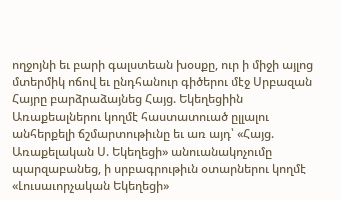ողջոյնի եւ բարի գալստեան խօսքը, ուր ի միջի այլոց մտերմիկ ոճով եւ ընդհանուր գիծերու մէջ Սրբազան Հայրը բարձրաձայնեց Հայց. Եկեղեցիին Առաքեալներու կողմէ հաստատուած ըլլալու անհերքելի ճշմարտութիւնը եւ առ այդ՝ «Հայց. Առաքելական Ս. Եկեղեցի» անուանակոչումը պարզաբանեց, ի սրբագրութիւն օտարներու կողմէ «Լուսաւորչական Եկեղեցի»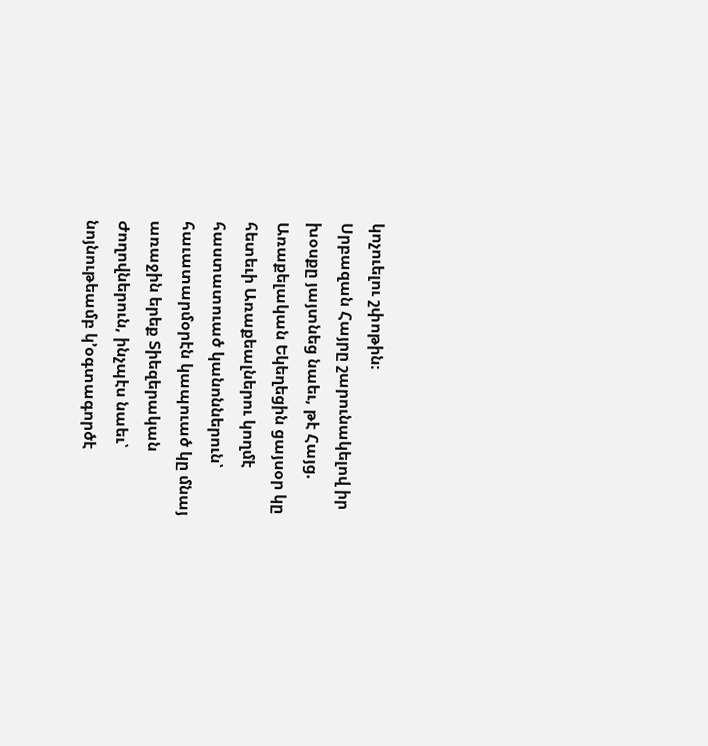կոչուելու շփոթին։
Սրբազան Հայրը շարունակելով իր խօսքը յայտնեց նաեւ, թէ Հայց. Առաքելական Եկեղեցին ցայսօր կը հետեւի Առաքեալներու կողմէ հաստատուած կանոններուն՝ հաւատարմօրէն կապուած կը մնայ առաջին երեք Տիեզերական Ժողովներուն, ինչպէս նաեւ՝ նոյնութեամբ կ՚օգտագործէ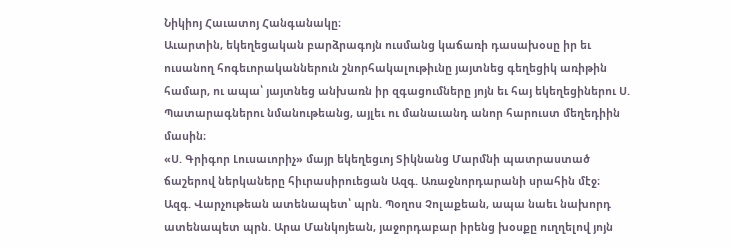Նիկիոյ Հաւատոյ Հանգանակը։
Աւարտին, եկեղեցական բարձրագոյն ուսմանց կաճառի դասախօսը իր եւ ուսանող հոգեւորականներուն շնորհակալութիւնը յայտնեց գեղեցիկ առիթին համար, ու ապա՝ յայտնեց անխառն իր զգացումները յոյն եւ հայ եկեղեցիներու Ս. Պատարագներու նմանութեանց, այլեւ ու մանաւանդ անոր հարուստ մեղեդիին մասին։
«Ս. Գրիգոր Լուսաւորիչ» մայր եկեղեցւոյ Տիկնանց Մարմնի պատրաստած ճաշերով ներկաները հիւրասիրուեցան Ազգ. Առաջնորդարանի սրահին մէջ։
Ազգ. Վարչութեան ատենապետ՝ պրն. Պօղոս Չոլաքեան, ապա նաեւ նախորդ ատենապետ պրն. Արա Մանկոյեան, յաջորդաբար իրենց խօսքը ուղղելով յոյն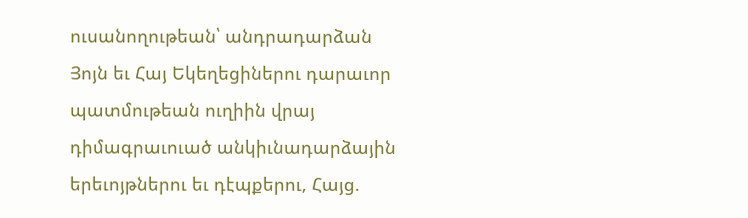ուսանողութեան՝ անդրադարձան Յոյն եւ Հայ Եկեղեցիներու դարաւոր պատմութեան ուղիին վրայ դիմագրաւուած անկիւնադարձային երեւոյթներու եւ դէպքերու, Հայց.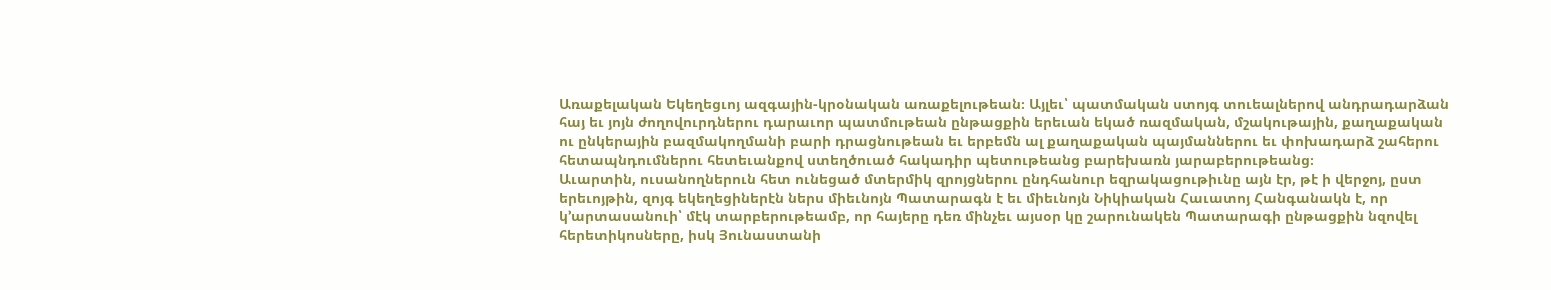Առաքելական Եկեղեցւոյ ազգային-կրօնական առաքելութեան։ Այլեւ՝ պատմական ստոյգ տուեալներով անդրադարձան հայ եւ յոյն ժողովուրդներու դարաւոր պատմութեան ընթացքին երեւան եկած ռազմական, մշակութային, քաղաքական ու ընկերային բազմակողմանի բարի դրացնութեան եւ երբեմն ալ քաղաքական պայմաններու եւ փոխադարձ շահերու հետապնդումներու հետեւանքով ստեղծուած հակադիր պետութեանց բարեխառն յարաբերութեանց։
Աւարտին, ուսանողներուն հետ ունեցած մտերմիկ զրոյցներու ընդհանուր եզրակացութիւնը այն էր, թէ ի վերջոյ, ըստ երեւոյթին, զոյգ եկեղեցիներէն ներս միեւնոյն Պատարագն է եւ միեւնոյն Նիկիական Հաւատոյ Հանգանակն է, որ կ՚արտասանուի՝ մէկ տարբերութեամբ, որ հայերը դեռ մինչեւ այսօր կը շարունակեն Պատարագի ընթացքին նզովել հերետիկոսները, իսկ Յունաստանի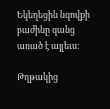Եկեղեցին նզովքի բաժինը զանց առած է այլեւս։

Թղթակից